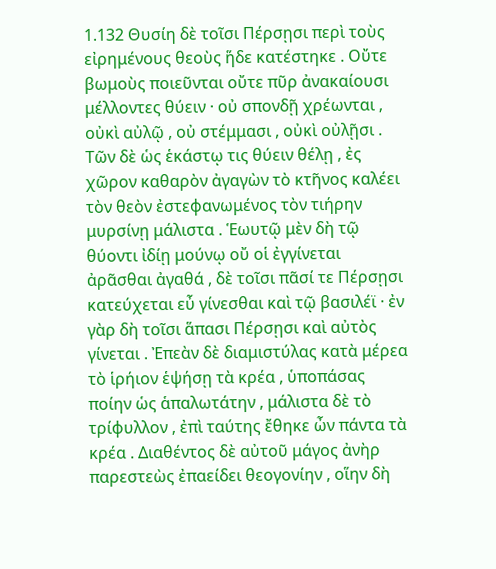1.132 Θυσίη δὲ τοῖσι Πέρσῃσι περὶ τοὺς εἰρημένους θεοὺς ἥδε κατέστηκε . Οὔτε βωμοὺς ποιεῦνται οὔτε πῦρ ἀνακαίουσι μέλλοντες θύειν · οὐ σπονδῇ χρέωνται , οὐκὶ αὐλῷ , οὐ στέμμασι , οὐκὶ οὐλῇσι . Τῶν δὲ ὡς ἑκάστῳ τις θύειν θέλῃ , ἐς χῶρον καθαρὸν ἀγαγὼν τὸ κτῆνος καλέει τὸν θεὸν ἐστεφανωμένος τὸν τιήρην μυρσίνῃ μάλιστα . Ἑωυτῷ μὲν δὴ τῷ θύοντι ἰδίῃ μούνῳ οὔ οἱ ἐγγίνεται ἀρᾶσθαι ἀγαθά , δὲ τοῖσι πᾶσί τε Πέρσῃσι κατεύχεται εὖ γίνεσθαι καὶ τῷ βασιλέϊ · ἐν γὰρ δὴ τοῖσι ἅπασι Πέρσῃσι καὶ αὐτὸς γίνεται . Ἐπεὰν δὲ διαμιστύλας κατὰ μέρεα τὸ ἱρήιον ἑψήσῃ τὰ κρέα , ὑποπάσας ποίην ὡς ἁπαλωτάτην , μάλιστα δὲ τὸ τρίφυλλον , ἐπὶ ταύτης ἔθηκε ὦν πάντα τὰ κρέα . Διαθέντος δὲ αὐτοῦ μάγος ἀνὴρ παρεστεὼς ἐπαείδει θεογονίην , οἵην δὴ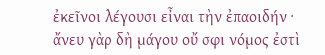ἐκεῖνοι λέγουσι εἶναι τὴν ἐπαοιδήν · ἄνευ γὰρ δὴ μάγου οὔ σφι νόμος ἐστὶ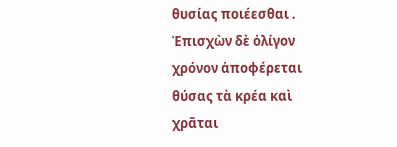θυσίας ποιέεσθαι . Ἐπισχὼν δὲ ὀλίγον χρόνον ἀποφέρεται θύσας τὰ κρέα καὶ χρᾶται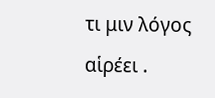τι μιν λόγος αἱρέει .